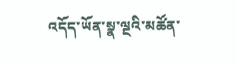འདོད་ཡོན་སྣ་ལྔའི་མཚོན་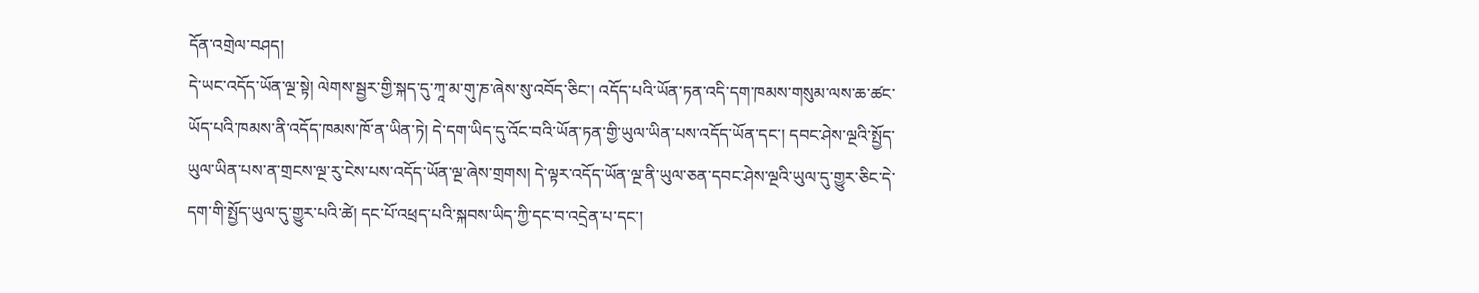དོན་འགྲེལ་བཤད།
དེ་ཡང་འདོད་ཡོན་ལྔ་སྟེ། ལེགས་སྦྱར་གྱི་སྐད་དུ་ཀཱ་མ་གུ་ཎ་ཞེས་སུ་འབོད་ཅིང་། འདོད་པའི་ཡོན་ཏན་འདི་དག་ཁམས་གསུམ་ལས་ཆ་ཚང་ཡོད་པའི་ཁམས་ནི་འདོད་ཁམས་ཁོ་ན་ཡིན་ཏེ། དེ་དག་ཡིད་དུ་འོང་བའི་ཡོན་ཏན་གྱི་ཡུལ་ཡིན་པས་འདོད་ཡོན་དང་། དབང་ཤེས་ལྔའི་སྤྱོད་ཡུལ་ཡིན་པས་ན་གྲངས་ལྔ་རུ་ངེས་པས་འདོད་ཡོན་ལྔ་ཞེས་གྲགས། དེ་ལྟར་འདོད་ཡོན་ལྔ་ནི་ཡུལ་ཅན་དབང་ཤེས་ལྔའི་ཡུལ་དུ་གྱུར་ཅིང་དེ་དག་གི་སྤྱོད་ཡུལ་དུ་གྱུར་པའི་ཚེ། དང་པོ་འཕྲད་པའི་སྐབས་ཡིད་ཀྱི་དང་བ་འདྲེན་པ་དང་།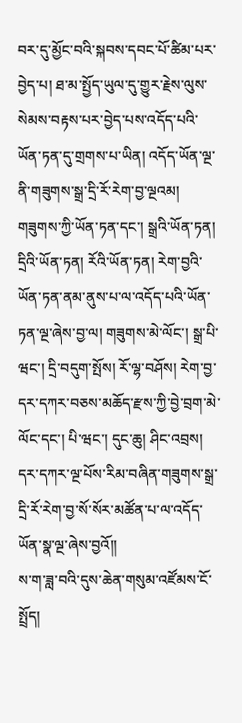བར་དུ་མྱོང་བའི་སྐབས་དབང་པོ་ཚིམ་པར་བྱེད་པ། ཐ་མ་སྤྱོད་ཡུལ་དུ་གྱུར་རྗེས་ལུས་སེམས་བརྟས་པར་བྱེད་པས་འདོད་པའི་ཡོན་ཏན་དུ་གྲགས་པ་ཡིན། འདོད་ཡོན་ལྔ་ནི་གཟུགས་སྒྲ་དྲི་རོ་རེག་བྱ་ལྔའམ། གཟུགས་ཀྱི་ཡོན་ཏན་དང་། སྒྲའི་ཡོན་ཏན། དྲིའི་ཡོན་ཏན། རོའི་ཡོན་ཏན། རེག་བྱའི་ཡོན་ཏན་ནམ་ནུས་པ་ལ་འདོད་པའི་ཡོན་ཏན་ལྔ་ཞེས་བྱ་ལ། གཟུགས་མེ་ལོང་། སྒྲ་པི་ཝང་། དྲི་བདུག་སྤོས། རོ་ལྷ་བཤོས། རེག་བྱ་དར་དཀར་བཅས་མཆོད་རྫས་ཀྱི་བྱེ་བྲག་མེ་ལོང་དང་། པི་ཝང་། དུང་ཆུ། ཤིང་འབྲས། དར་དཀར་ལྔ་པོས་རིམ་བཞིན་གཟུགས་སྒྲ་དྲི་རོ་རེག་བྱ་སོ་སོར་མཚོན་པ་ལ་འདོད་ཡོན་སྣ་ལྔ་ཞེས་བྱའོ།།
ས་ག་ཟླ་བའི་དུས་ཆེན་གསུམ་འཛོམས་ངོ་སྤྲོད།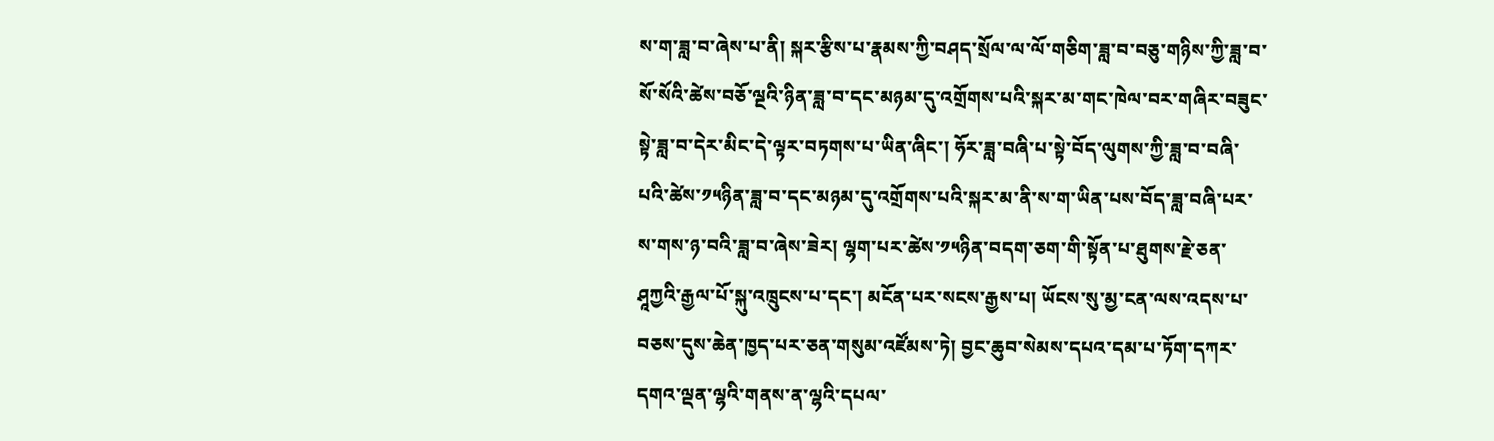ས་ག་ཟླ་བ་ཞེས་པ་ནི། སྐར་རྩིས་པ་རྣམས་ཀྱི་བཤད་སྲོལ་ལ་ལོ་གཅིག་ཟླ་བ་བཅུ་གཉིས་ཀྱི་ཟླ་བ་སོ་སོའི་ཚེས་བཅོ་ལྔའི་ཉིན་ཟླ་བ་དང་མཉམ་དུ་འགྲོགས་པའི་སྐར་མ་གང་ཁེལ་བར་གཞིར་བཟུང་སྟེ་ཟླ་བ་དེར་མིང་དེ་ལྟར་བཏགས་པ་ཡིན་ཞིང་། ཧོར་ཟླ་བཞི་པ་སྟེ་བོད་ལུགས་ཀྱི་ཟླ་བ་བཞི་པའི་ཚེས་༡༥ཉིན་ཟླ་བ་དང་མཉམ་དུ་འགྲོགས་པའི་སྐར་མ་ནི་ས་ག་ཡིན་པས་བོད་ཟླ་བཞི་པར་ས་གས་ཉ་བའི་ཟླ་བ་ཞེས་ཟེར། ལྷག་པར་ཚེས་༡༥ཉིན་བདག་ཅག་གི་སྟོན་པ་ཐུགས་རྗེ་ཅན་ཤཱཀྱའི་རྒྱལ་པོ་སྐུ་འཁྲུངས་པ་དང་། མངོན་པར་སངས་རྒྱས་པ། ཡོངས་སུ་མྱ་ངན་ལས་འདས་པ་བཅས་དུས་ཆེན་ཁྱད་པར་ཅན་གསུམ་འཛོམས་ཏེ། བྱང་ཆུབ་སེམས་དཔའ་དམ་པ་ཏོག་དཀར་དགའ་ལྡན་ལྷའི་གནས་ན་ལྷའི་དཔལ་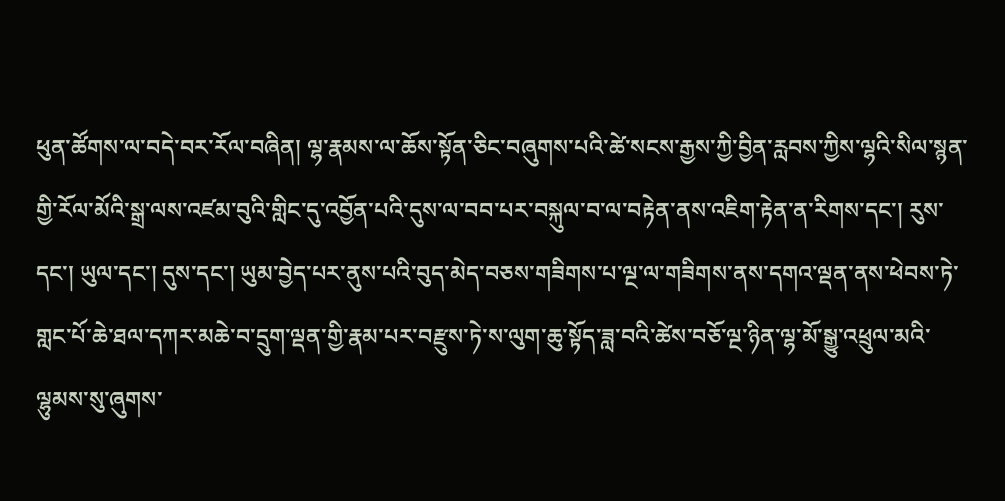ཕུན་ཚོགས་ལ་བདེ་བར་རོལ་བཞིན། ལྷ་རྣམས་ལ་ཆོས་སྟོན་ཅིང་བཞུགས་པའི་ཚེ་སངས་རྒྱས་ཀྱི་བྱིན་རླབས་ཀྱིས་ལྷའི་སིལ་སྙན་གྱི་རོལ་མོའི་སྒྲ་ལས་འཛམ་བུའི་གླིང་དུ་འབྱོན་པའི་དུས་ལ་བབ་པར་བསྐུལ་བ་ལ་བརྟེན་ནས་འཇིག་རྟེན་ན་རིགས་དང་། རུས་དང་། ཡུལ་དང་། དུས་དང་། ཡུམ་བྱེད་པར་ནུས་པའི་བུད་མེད་བཅས་གཟིགས་པ་ལྔ་ལ་གཟིགས་ནས་དགའ་ལྡན་ནས་ཕེབས་ཏེ་གླང་པོ་ཆེ་ཐལ་དཀར་མཆེ་བ་དྲུག་ལྡན་གྱི་རྣམ་པར་བརྫུས་ཏེ་ས་ལུག་ཆུ་སྟོད་ཟླ་བའི་ཚེས་བཅོ་ལྔ་ཉིན་ལྷ་མོ་སྒྱུ་འཕྲུལ་མའི་ལྷུམས་སུ་ཞུགས་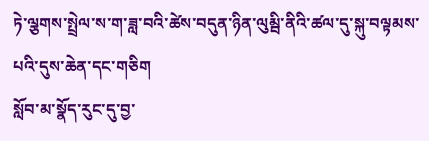ཏེ་ལྕགས་སྤྲེལ་ས་ག་ཟླ་བའི་ཚེས་བདུན་ཉིན་ལུམྦི་ནིའི་ཚལ་དུ་སྐུ་བལྟམས་པའི་དུས་ཆེན་དང་གཅིག
སློབ་མ་སྣོད་རུང་དུ་བྱ་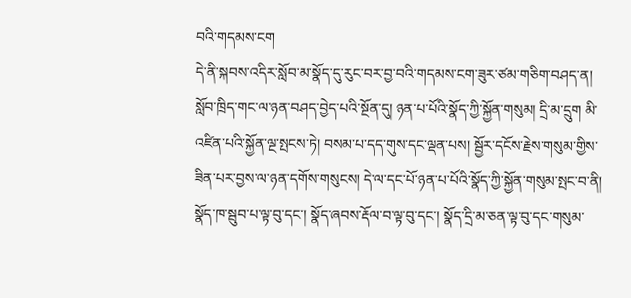བའི་གདམས་ངག
དེ་ནི་སྐབས་འདིར་སློབ་མ་སྣོད་དུ་རུང་བར་བྱ་བའི་གདམས་ངག་ཟུར་ཙམ་གཅིག་བཤད་ན། སློབ་ཁྲིད་གང་ལ་ཉན་བཤད་བྱེད་པའི་སྔོན་དུ། ཉན་པ་པོའི་སྣོད་ཀྱི་སྐྱོན་གསུམ། དྲི་མ་དྲུག མི་འཛིན་པའི་སྐྱོན་ལྔ་སྤངས་ཏེ། བསམ་པ་དད་གུས་དང་ལྡན་པས། སྦྱོར་དངོས་རྗེས་གསུམ་གྱིས་ཟིན་པར་བྱས་ལ་ཉན་དགོས་གསུངས། དེ་ལ་དང་པོ་ཉན་པ་པོའི་སྣོད་ཀྱི་སྐྱོན་གསུམ་སྤང་བ་ནི། སྣོད་ཁ་སྦུབ་པ་ལྟ་བུ་དང་། སྣོད་ཞབས་རྡོལ་བ་ལྟ་བུ་དང་། སྣོད་དྲི་མ་ཅན་ལྟ་བུ་དང་གསུམ་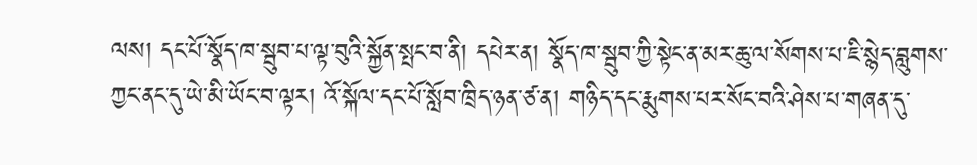ལས། དང་པོ་སྣོད་ཁ་སྦུབ་པ་ལྟ་བུའི་སྐྱོན་སྤང་བ་ནི། དཔེར་ན། སྣོད་ཁ་སྦུབ་ཀྱི་སྟེང་ན་མར་ཆུ་ལ་སོགས་པ་ཇི་སྙེད་བླུགས་ཀྱང་ནང་དུ་ཡེ་མི་ཡོང་བ་ལྟར། འོ་སྐོལ་དང་པོ་སློབ་ཁྲིད་ཉན་ཙ་ན། གཉིད་དང་རྨུགས་པར་སོང་བའི་ཤེས་པ་གཞན་དུ་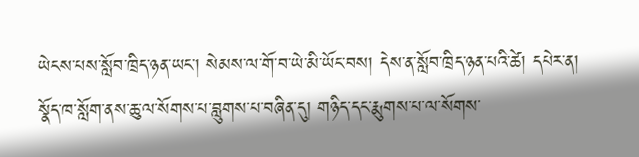ཡེངས་པས་སློབ་ཁྲིད་ཉན་ཡང་། སེམས་ལ་གོ་བ་ཡེ་མི་ཡོང་བས། དེས་ན་སློབ་ཁྲིད་ཉན་པའི་ཚེ། དཔེར་ན། སྣོད་ཁ་སློག་ནས་ཆུ་ལ་སོགས་པ་བླུགས་པ་བཞིན་དུ། གཉིད་དང་རྨུགས་པ་ལ་སོགས་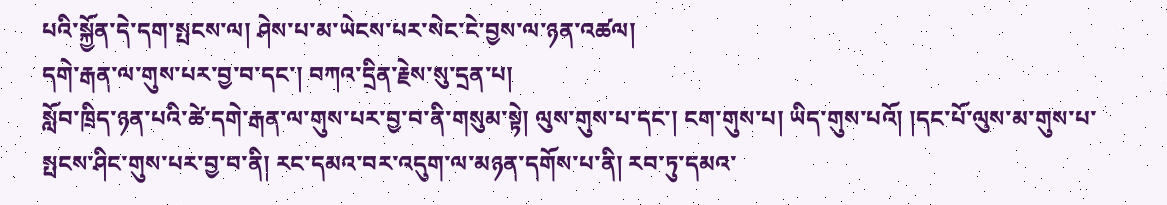པའི་སྐྱོན་དེ་དག་སྤངས་ལ། ཤེས་པ་མ་ཡེངས་པར་སེང་ངེ་བྱས་ལ་ཉན་འཚལ།
དགེ་རྒན་ལ་གུས་པར་བྱ་བ་དང་། བཀའ་དྲིན་རྗེས་སུ་དྲན་པ།
སློབ་ཁྲིད་ཉན་པའི་ཚེ་དགེ་རྒན་ལ་གུས་པར་བྱ་བ་ནི་གསུམ་སྟེ། ལུས་གུས་པ་དང་། ངག་གུས་པ། ཡིད་གུས་པའོ། །དང་པོ་ལུས་མ་གུས་པ་སྤངས་ཤིང་གུས་པར་བྱ་བ་ནི། རང་དམའ་བར་འདུག་ལ་མཉན་དགོས་པ་ནི། རབ་ཏུ་དམའ་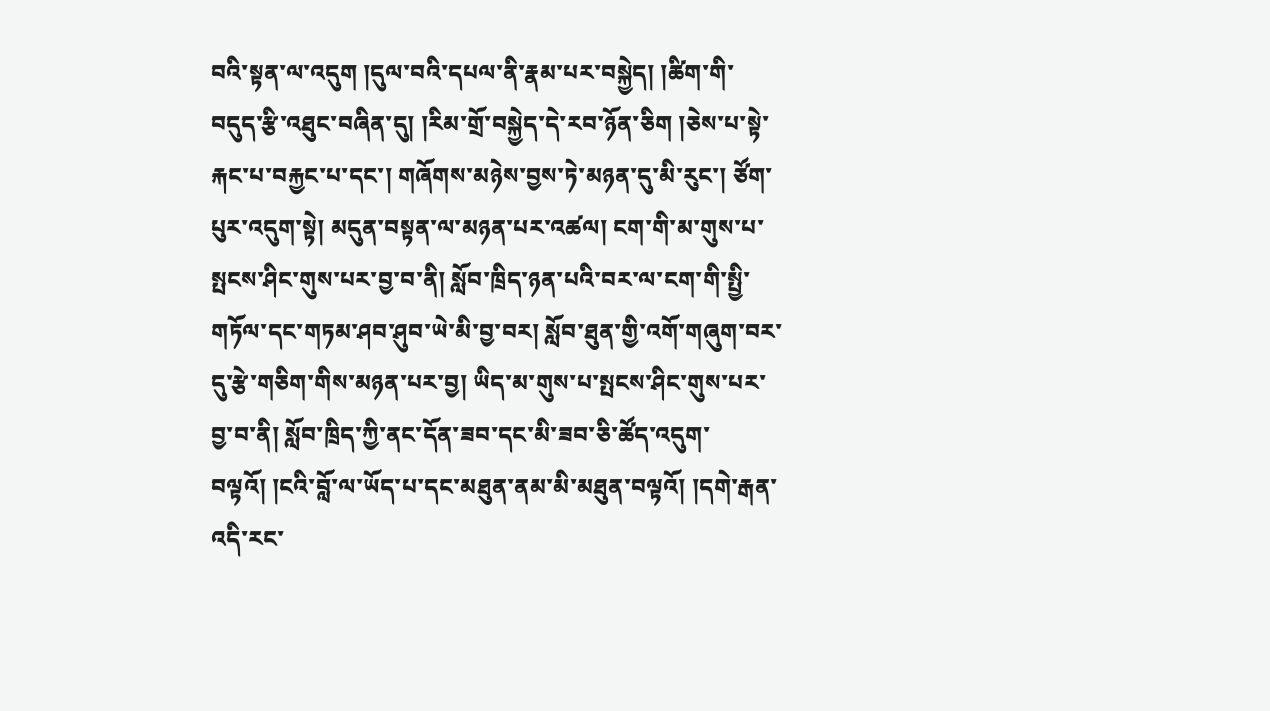བའི་སྟན་ལ་འདུག །དུལ་བའི་དཔལ་ནི་རྣམ་པར་བསྐྱེད། །ཚིག་གི་བདུད་རྩི་འཐུང་བཞིན་དུ། །རིམ་གྲོ་བསྐྱེད་དེ་རབ་ཉོན་ཅིག །ཅེས་པ་སྟེ་རྐང་པ་བརྐྱང་པ་དང་། གཞོགས་མཉེས་བྱས་ཏེ་མཉན་དུ་མི་རུང་། ཙོག་པུར་འདུག་སྟེ། མདུན་བསྟན་ལ་མཉན་པར་འཚལ། ངག་གི་མ་གུས་པ་སྤངས་ཤིང་གུས་པར་བྱ་བ་ནི། སློབ་ཁྲིད་ཉན་པའི་བར་ལ་ངག་གི་སྤྱི་གཏོལ་དང་གཏམ་ཤབ་ཤུབ་ཡེ་མི་བྱ་བར། སློབ་ཐུན་གྱི་འགོ་གཞུག་བར་དུ་རྩེ་གཅིག་གིས་མཉན་པར་བྱ། ཡིད་མ་གུས་པ་སྤངས་ཤིང་གུས་པར་བྱ་བ་ནི། སློབ་ཁྲིད་ཀྱི་ནང་དོན་ཟབ་དང་མི་ཟབ་ཅི་ཚོད་འདུག་བལྟའོ། །ངའི་བློ་ལ་ཡོད་པ་དང་མཐུན་ནམ་མི་མཐུན་བལྟའོ། །དགེ་རྒན་འདི་རང་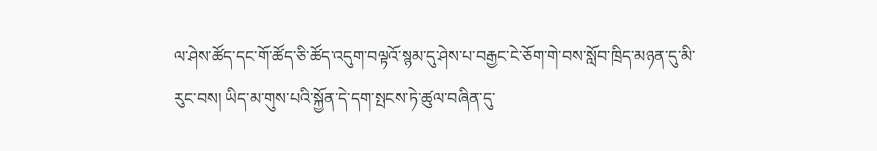ལ་ཤེས་ཚོད་དང་གོ་ཚོད་ཅི་ཚོད་འདུག་བལྟའོ་སྙམ་དུ་ཤེས་པ་བརྒྱང་ངེ་ཅོག་གེ་བས་སློབ་ཁྲིད་མཉན་དུ་མི་རུང་བས། ཡིད་མ་གུས་པའི་སྐྱོན་དེ་དག་སྤངས་ཏེ་ཚུལ་བཞིན་དུ་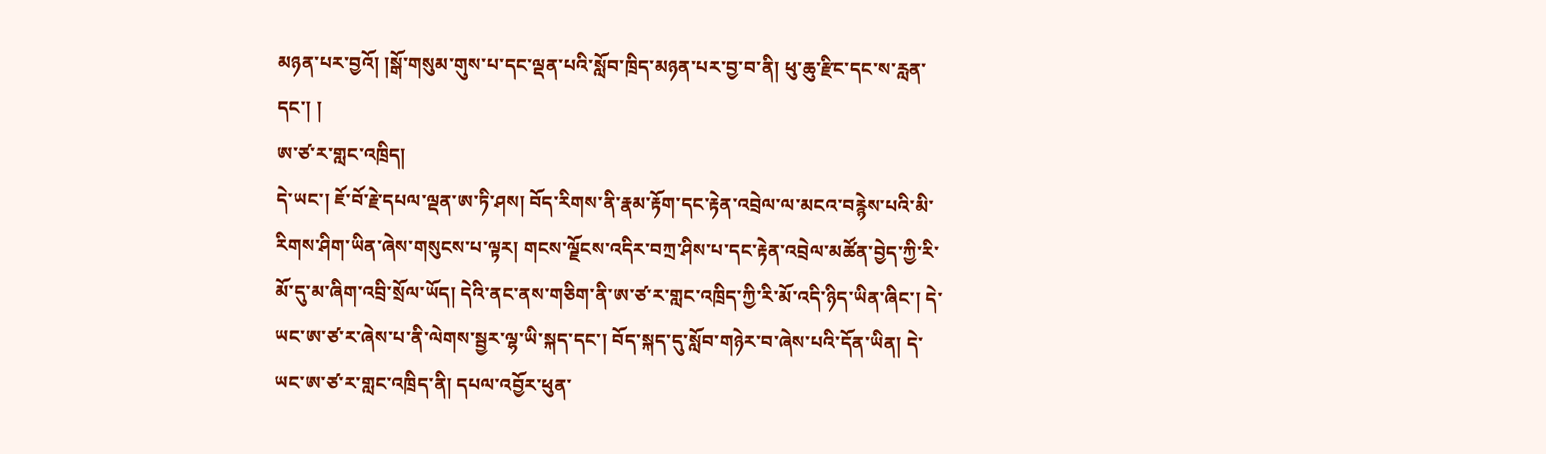མཉན་པར་བྱའོ། །སྒོ་གསུམ་གུས་པ་དང་ལྡན་པའི་སློབ་ཁྲིད་མཉན་པར་བྱ་བ་ནི། ཕུ་ཆུ་རྫིང་དང་ས་རླན་དང་། །
ཨ་ཙ་ར་གླང་འཁྲིད།
དེ་ཡང་། ཇོ་བོ་རྗེ་དཔལ་ལྡན་ཨ་ཏི་ཤས། བོད་རིགས་ནི་རྣམ་རྟོག་དང་རྟེན་འབྲེལ་ལ་མངའ་བརྙེས་པའི་མི་རིགས་ཤིག་ཡིན་ཞེས་གསུངས་པ་ལྟར། གངས་ལྗོངས་འདིར་བཀྲ་ཤིས་པ་དང་རྟེན་འབྲེལ་མཚོན་བྱེད་ཀྱི་རི་མོ་དུ་མ་ཞིག་འབྲི་སྲོལ་ཡོད། དེའི་ནང་ནས་གཅིག་ནི་ཨ་ཙ་ར་གླང་འཁྲིད་ཀྱི་རི་མོ་འདི་ཉིད་ཡིན་ཞིང་། དེ་ཡང་ཨ་ཙ་ར་ཞེས་པ་ནི་ལེགས་སྦྱར་ལྷ་ཡི་སྐད་དང་། བོད་སྐད་དུ་སློབ་གཉེར་བ་ཞེས་པའི་དོན་ཡིན། དེ་ཡང་ཨ་ཙ་ར་གླང་འཁྲིད་ནི། དཔལ་འབྱོར་ཕུན་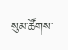སུམ་ཚོགས་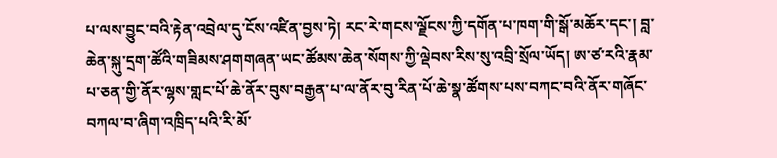པ་ལས་བྱུང་བའི་རྟེན་འབྲེལ་དུ་ངོས་འཛིན་བྱས་ཏེ། རང་རེ་གངས་ལྗོངས་ཀྱི་དགོན་པ་ཁག་གི་སྒོ་མཆོར་དང་། བླ་ཆེན་སྐུ་དྲག་ཚོའི་གཟིམས་ཤགགཞན་ཡང་ཚོམས་ཆེན་སོགས་ཀྱི་ལྡེབས་རིས་སུ་འབྲི་སྲོལ་ཡོད། ཨ་ཙ་རའི་རྣམ་པ་ཅན་གྱི་ནོར་ལྷས་གླང་པོ་ཆེ་ནོར་བུས་བརྒྱན་པ་ལ་ནོར་བུ་རིན་པོ་ཆེ་སྣ་ཚོགས་པས་བཀང་བའི་ནོར་གཞོང་བཀལ་བ་ཞིག་འཁྲིད་པའི་རི་མོ་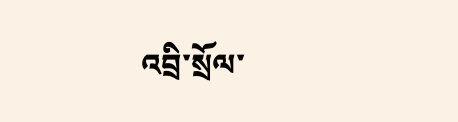འབྲི་སྲོལ་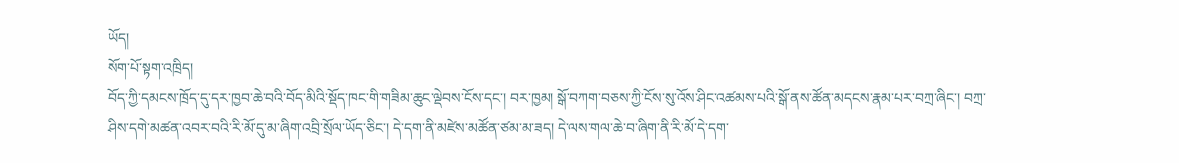ཡོད།
སོག་པོ་སྟག་འཁྲིད།
བོད་ཀྱི་དམངས་ཁྲོད་དུ་དར་ཁྱབ་ཆེ་བའི་བོད་མིའི་སྡོད་ཁང་གི་གཟིམ་ཆུང་ལྡེབས་ངོས་དང་། བར་ཁྱམ། སྒོ་བཀག་བཅས་ཀྱི་ངོས་སུ་འོས་ཤིང་འཚམས་པའི་སྒོ་ནས་ཚོན་མདངས་རྣམ་པར་བཀྲ་ཞིང་། བཀྲ་ཤིས་དགེ་མཚན་འབར་བའི་རི་མོ་དུ་མ་ཞིག་འབྲི་སྲོལ་ཡོད་ཅིང་། དེ་དག་ནི་མཛེས་མཚོན་ཙམ་མ་ཟད། དེ་ལས་གལ་ཆེ་བ་ཞིག་ནི་རི་མོ་དེ་དག་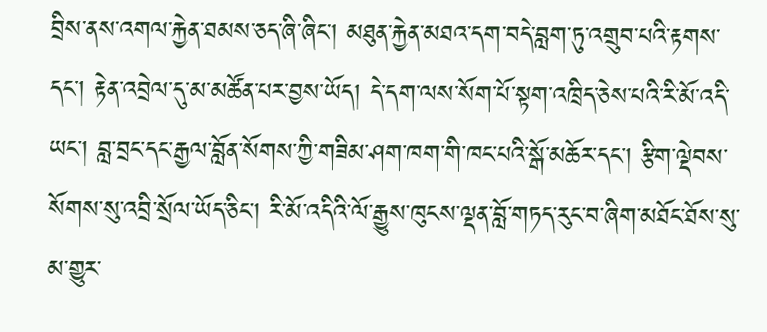བྲིས་ནས་འགལ་རྐྱེན་ཐམས་ཅད་ཞི་ཞིང་། མཐུན་རྐྱེན་མཐའ་དག་བདེ་བླག་ཏུ་འགྲུབ་པའི་རྟགས་དང་། རྟེན་འབྲེལ་དུ་མ་མཚོན་པར་བྱས་ཡོད། དེ་དག་ལས་སོག་པོ་སྟག་འཁྲིད་ཅེས་པའི་རི་མོ་འདི་ཡང་། བླ་བྲང་དང་རྒྱལ་བློན་སོགས་ཀྱི་གཟིམ་ཤག་ཁག་གི་ཁང་པའི་སྒོ་མཆོར་དང་། རྩིག་ལྡེབས་སོགས་སུ་འབྲི་སྲོལ་ཡོད་ཅིང་། རི་མོ་འདིའི་ལོ་རྒྱུས་ཁུངས་ལྡན་བློ་གཏད་རུང་བ་ཞིག་མཐོང་ཐོས་སུ་མ་གྱུར་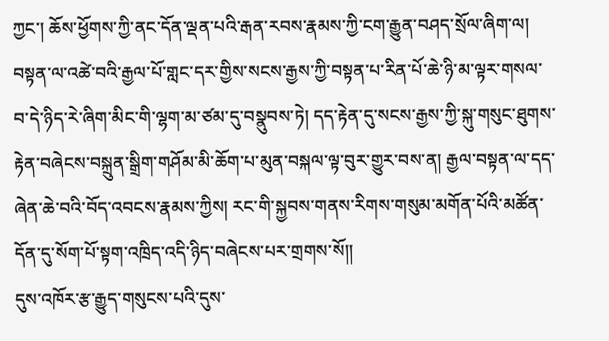ཀྱང་། ཆོས་ཕྱོགས་ཀྱི་ནང་དོན་ལྡན་པའི་རྒན་རབས་རྣམས་ཀྱི་ངག་རྒྱུན་བཤད་སྲོལ་ཞིག་ལ། བསྟན་ལ་འཚེ་བའི་རྒྱལ་པོ་གླང་དར་གྱིས་སངས་རྒྱས་ཀྱི་བསྟན་པ་རིན་པོ་ཆེ་ཉི་མ་ལྟར་གསལ་བ་དེ་ཉིད་རེ་ཞིག་མིང་གི་ལྷག་མ་ཙམ་དུ་བསྣུབས་ཏེ། དད་རྟེན་དུ་སངས་རྒྱས་ཀྱི་སྐུ་གསུང་ཐུགས་རྟེན་བཞེངས་བསྐྲུན་སྒྲིག་གཤོམ་མི་ཆོག་པ་མུན་བསྐལ་ལྟ་བུར་གྱུར་བས་ན། རྒྱལ་བསྟན་ལ་དད་ཞེན་ཆེ་བའི་བོད་འབངས་རྣམས་ཀྱིས། རང་གི་སྐྱབས་གནས་རིགས་གསུམ་མགོན་པོའི་མཚོན་དོན་དུ་སོག་པོ་སྟག་འཁྲིད་འདི་ཉིད་བཞེངས་པར་གྲགས་སོ།།
དུས་འཁོར་རྩ་རྒྱུད་གསུངས་པའི་དུས་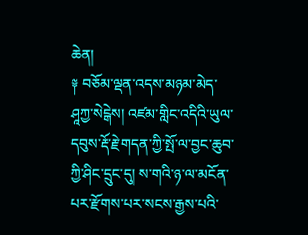ཆེན།
༈ བཅོམ་ལྡན་འདས་མཉམ་མེད་ཤཱཀྱ་སེངྒེས། འཛམ་གླིང་འདིའི་ཡུལ་དབུས་རྡོ་རྗེ་གདན་ཀྱི་སྤོ་ལ་བྱང་ཆུབ་ཀྱི་ཤིང་དྲུང་དུ། ས་གའི་ཉ་ལ་མངོན་པར་རྫོགས་པར་སངས་རྒྱས་པའི་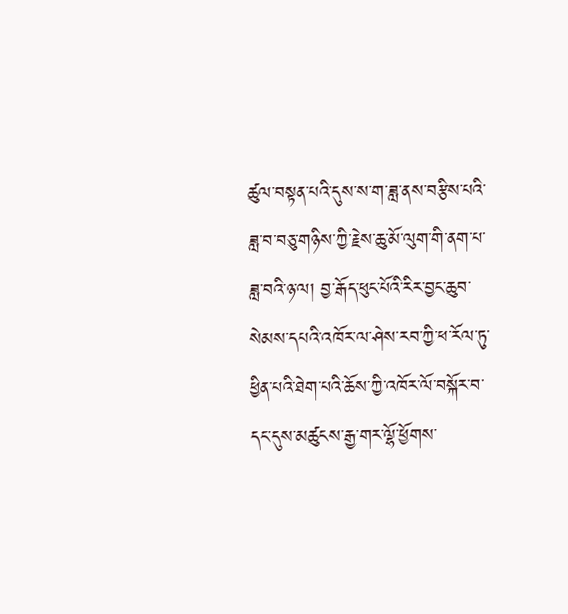ཚུལ་བསྟན་པའི་དུས་ས་ག་ཟླ་ནས་བརྩིས་པའི་ཟླ་བ་བཅུ་གཉིས་ཀྱི་རྗེས་ཆུ་མོ་ལུག་གི་ནག་པ་ཟླ་བའི་ཉ་ལ། བྱ་རྒོད་ཕུང་པོའི་རིར་བྱང་ཆུབ་སེམས་དཔའི་འཁོར་ལ་ཤེས་རབ་ཀྱི་ཕ་རོལ་ཏུ་ཕྱིན་པའི་ཐེག་པའི་ཆོས་ཀྱི་འཁོར་ལོ་བསྐོར་བ་དང་དུས་མཚུངས་རྒྱ་གར་ལྷོ་ཕྱོགས་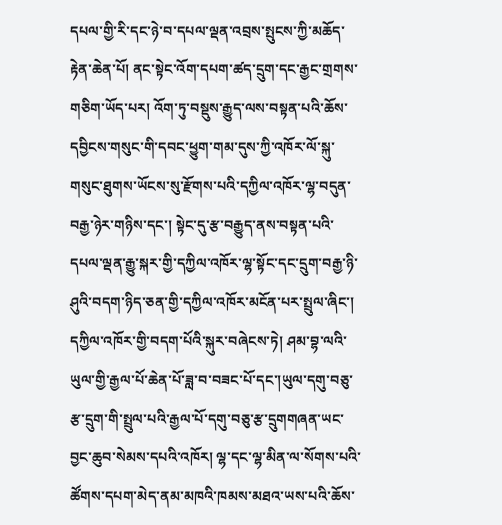དཔལ་གྱི་རི་དང་ཉེ་བ་དཔལ་ལྡན་འབྲས་སྤུངས་ཀྱི་མཆོད་རྟེན་ཆེན་པོ། ནང་སྟེང་འོག་དཔག་ཚད་དྲུག་དང་རྒྱང་གྲགས་གཅིག་ཡོད་པར། འོག་ཏུ་བསྡུས་རྒྱུད་ལས་བསྟན་པའི་ཆོས་དབྱིངས་གསུང་གི་དབང་ཕྱུག་གམ་དུས་ཀྱི་འཁོར་ལོ་སྐུ་གསུང་ཐུགས་ཡོངས་སུ་རྫོགས་པའི་དཀྱིལ་འཁོར་ལྷ་བདུན་བརྒྱ་ཉེར་གཉིས་དང་། སྟེང་དུ་རྩ་བརྒྱུད་ནས་བསྟན་པའི་དཔལ་ལྡན་རྒྱུ་སྐར་གྱི་དཀྱིལ་འཁོར་ལྷ་སྟོང་དང་དྲུག་བརྒྱ་ཉི་ཤུའི་བདག་ཉིད་ཅན་གྱི་དཀྱིལ་འཁོར་མངོན་པར་སྤྲུལ་ཞིང་། དཀྱིལ་འཁོར་གྱི་བདག་པོའི་སྐུར་བཞེངས་ཏེ། ཤམ་བྷ་ལའི་ཡུལ་གྱི་རྒྱལ་པོ་ཆེན་པོ་ཟླ་བ་བཟང་པོ་དང་།ཡུལ་དགུ་བཅུ་རྩ་དྲུག་གི་སྤྲུལ་པའི་རྒྱལ་པོ་དགུ་བཅུ་རྩ་དྲུགགཞན་ཡང་བྱང་ཆུབ་སེམས་དཔའི་འཁོར། ལྷ་དང་ལྷ་མིན་ལ་སོགས་པའི་ཚོགས་དཔག་མེད་ནམ་མཁའི་ཁམས་མཐའ་ཡས་པའི་ཆོས་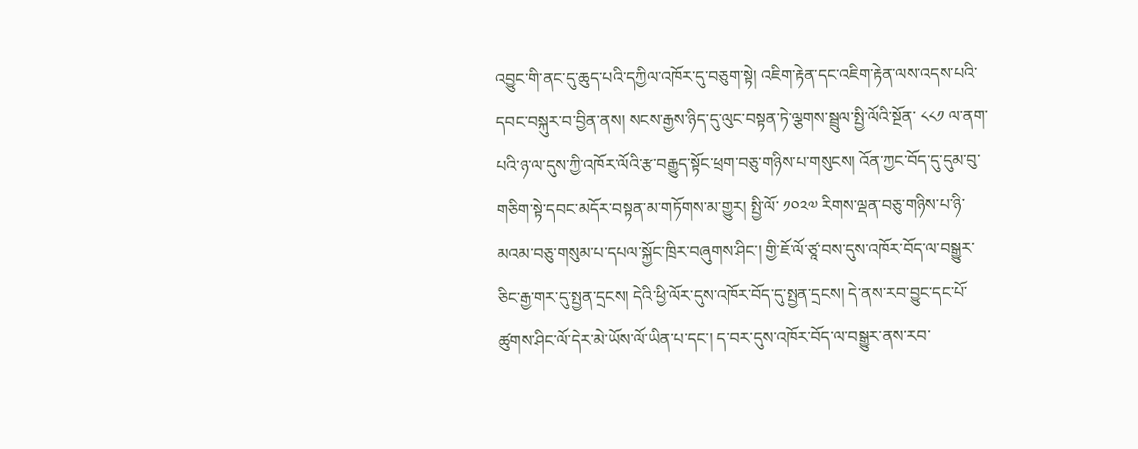འབྱུང་གི་ནང་དུ་ཆུད་པའི་དཀྱིལ་འཁོར་དུ་བཅུག་སྟེ། འཇིག་རྟེན་དང་འཇིག་རྟེན་ལས་འདས་པའི་དབང་བསྐུར་བ་བྱིན་ནས། སངས་རྒྱས་ཉིད་དུ་ལུང་བསྟན་ཏེ་ལྕགས་སྦྲུལ་སྤྱི་ལོའི་སྔོན་ ༨༨༡ ལ་ནག་པའི་ཉ་ལ་དུས་ཀྱི་འཁོར་ལོའི་རྩ་བརྒྱུད་སྟོང་ཕྲག་བཅུ་གཉིས་པ་གསུངས། འོན་ཀྱང་བོད་དུ་དུམ་བུ་གཅིག་སྟེ་དབང་མདོར་བསྟན་མ་གཏོགས་མ་གྱུར། སྤྱི་ལོ་ ༡༠༢༧ རིགས་ལྡན་བཅུ་གཉིས་པ་ཉི་མའམ་བཅུ་གསུམ་པ་དཔལ་སྐྱོང་ཁྲིར་བཞུགས་ཤིང་། གྱི་ཇོ་ལོ་ཙཱ་བས་དུས་འཁོར་བོད་ལ་བསྒྱུར་ཅིང་རྒྱ་གར་དུ་སྤྱན་དྲངས། དེའི་ཕྱི་ལོར་དུས་འཁོར་བོད་དུ་སྤྱན་དྲངས། དེ་ནས་རབ་བྱུང་དང་པོ་ཚུགས་ཤིང་ལོ་དེར་མེ་ཡོས་ལོ་ཡིན་པ་དང་། ད་བར་དུས་འཁོར་བོད་ལ་བསྒྱུར་ནས་རབ་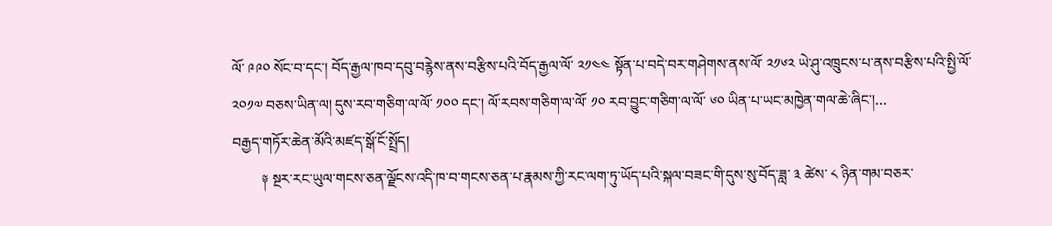ལོ་ ༩༩༠ སོང་བ་དང་། བོད་རྒྱལ་ཁབ་དབུ་བརྙེས་ནས་བརྩིས་པའི་བོད་རྒྱལ་ལོ་ ༢༡༤༤ སྟོན་པ་བདེ་བར་གཤེགས་ནས་ལོ་ ༢༡༦༢ ཡེ་ཤུ་འཁྲུངས་པ་ནས་བརྩིས་པའི་སྤྱི་ལོ་ ༢༠༡༧ བཅས་ཡིན་ལ། དུས་རབ་གཅིག་ལ་ལོ་ ༡༠༠ དང་། ལོ་རབས་གཅིག་ལ་ལོ་ ༡༠ རབ་བྱུང་གཅིག་ལ་ལོ་ ༦༠ ཡིན་པ་ཡང་མཁྱེན་གལ་ཆེ་ཞིང་།…
བརྒྱད་གཏོར་ཆེན་མོའི་མཛད་སྒོ་ངོ་སྤྲོད།
        ༈ སྔར་རང་ཡུལ་གངས་ཅན་ལྗོངས་འདི་ཁ་བ་གངས་ཅན་པ་རྣམས་ཀྱི་རང་ལག་ཏུ་ཡོད་པའི་སྐལ་བཟང་གི་དུས་སུ་བོད་ཟླ་ ༣ ཚེས་ ༨ ཉིན་གམ་བཅར་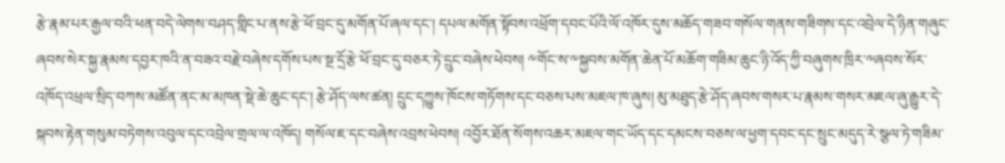རྩེ་རྣམ་པར་རྒྱལ་བའི་ཕན་བདེ་ལེགས་བཤད་གླིང་པ་ནས་རྩེ་ཕོ་བྲང་དུ་མགོན་པོ་ཞལ་དང་། དཔལ་མགོན་སྟོབས་འཕྲོག་དབང་པོའི་ལོ་འཁོར་དུས་མཆོད་གཟབ་གསོལ་གནས་གཟིགས་དང་འབྲེལ་དེ་ཉིན་གཞུང་ཞབས་སེར་སྐྱ་རྣམས་དབྱར་ཁའི་ན་བཟའ་བརྗེ་བཞེས་དགོས་པས་སྔ་དྲོ་རྩེ་ཕོ་བྲང་དུ་བཅར་ཏེ་དྲུང་བཞེས་ཕེབས། ༸གོང་ས་༸སྐྱབས་མགོན་ཆེན་པོ་མཆོག་གཟིམ་ཆུང་ཉི་འོད་ཀྱི་བཞུགས་ཁྲིར་༸ཞབས་སོར་འཁོད་འཕྲལ་སྲིད་བཀས་མཚོན་ནང་མ་མཁན་སྡེ་ཆེ་ཆུང་དང་། རྩེ་ཤོད་ལས་ཚན། དྲུང་དཀྱུས་ཁོངས་གཏོགས་དང་བཅས་པས་མཇལ་ཁ་ཞུས། མུ་མཐུད་རྩེ་ཤོད་ཞབས་གསར་པ་རྣམས་གསར་མཇལ་ཞུ་རྒྱུར་དེ་སྐབས་རྟེན་གསུམ་བཏེགས་འབུལ་དང་འབྲེལ་གྲལ་ལ་འཁོད། གསོལ་ཇ་དང་བཞེས་འབྲས་ཕེབས། འབྱོར་ཐོན་སོགས་འཆར་མཇལ་གང་ཡོད་དང་དམངས་བཅས་ལ་ཕྱག་དབང་དང་སྲུང་མདུད་རེ་སྩལ་ཏེ་གཟིམ་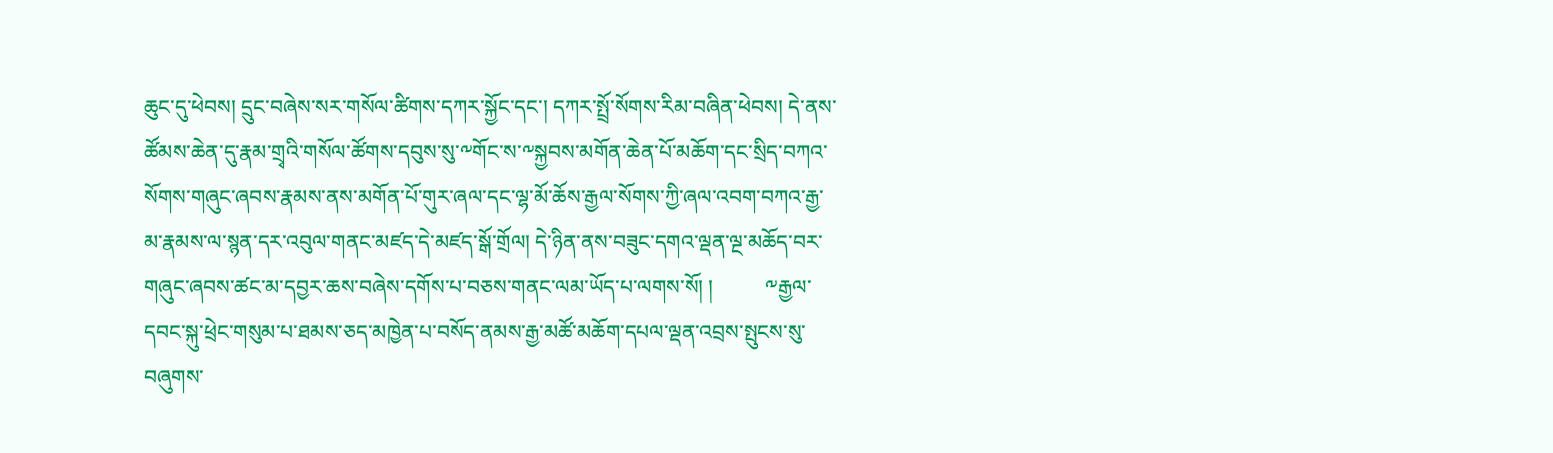ཆུང་དུ་ཕེབས། དྲུང་བཞེས་སར་གསོལ་ཚིགས་དཀར་སྐྱོང་དང་། དཀར་སྤྲོ་སོགས་རིམ་བཞིན་ཕེབས། དེ་ནས་ཚོམས་ཆེན་དུ་རྣམ་གྲྭའི་གསོལ་ཚོགས་དབུས་སུ་༸གོང་ས་༸སྐྱབས་མགོན་ཆེན་པོ་མཆོག་དང་སྲིད་བཀའ་སོགས་གཞུང་ཞབས་རྣམས་ནས་མགོན་པོ་གུར་ཞལ་དང་ལྷ་མོ་ཆོས་རྒྱལ་སོགས་ཀྱི་ཞལ་འབག་བཀའ་རྒྱ་མ་རྣམས་ལ་སྙན་དར་འབུལ་གནང་མཛད་དེ་མཛད་སྒོ་གྲོལ། དེ་ཉིན་ནས་བཟུང་དགའ་ལྡན་ལྔ་མཆོད་བར་གཞུང་ཞབས་ཚང་མ་དབྱར་ཆས་བཞེས་དགོས་པ་བཅས་གནང་ལམ་ཡོད་པ་ལགས་སོ། །          ༸རྒྱལ་དབང་སྐུ་ཕྲེང་གསུམ་པ་ཐམས་ཅད་མཁྱེན་པ་བསོད་ནམས་རྒྱ་མཚོ་མཆོག་དཔལ་ལྡན་འབྲས་སྤུངས་སུ་བཞུགས་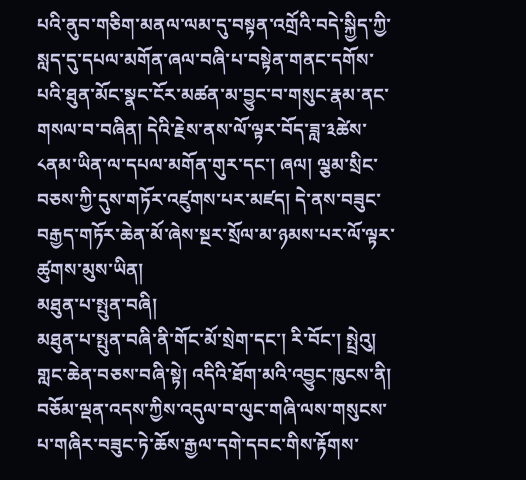པའི་ནུབ་གཅིག་མནལ་ལམ་དུ་བསྟན་འགྲོའི་བདེ་སྐྱིད་ཀྱི་སླད་དུ་དཔལ་མགོན་ཞལ་བཞི་པ་བསྟེན་གནང་དགོས་པའི་ཐུན་མོང་སྣང་ངོར་མཚན་མ་བྱུང་བ་གསུང་རྣམ་ནང་གསལ་བ་བཞིན། དེའི་རྗེས་ནས་ལོ་ལྟར་བོད་ཟླ་༣ཚེས་༨ནམ་ཡིན་ལ་དཔལ་མགོན་གུར་དང་། ཞལ། ལྕམ་སྲིང་བཅས་ཀྱི་དུས་གཏོར་འཛུགས་པར་མཛད། དེ་ནས་བཟུང་བརྒྱད་གཏོར་ཆེན་མོ་ཞེས་སྔར་སྲོལ་མ་ཉམས་པར་ལོ་ལྟར་ཚུགས་མུས་ཡིན།
མཐུན་པ་སྤུན་བཞི།
མཐུན་པ་སྤུན་བཞི་ནི་གོང་མོ་སྲེག་དང་། རི་བོང་། སྤྲེའུ། གླང་ཆེན་བཅས་བཞི་སྟེ། འདིའི་ཐོག་མའི་འབྱུང་ཁུངས་ནི། བཅོམ་ལྡན་འདས་ཀྱིས་འདུལ་བ་ལུང་གཞི་ལས་གསུངས་པ་གཞིར་བཟུང་ཏེ་ཆོས་རྒྱལ་དགེ་དབང་གིས་རྟོགས་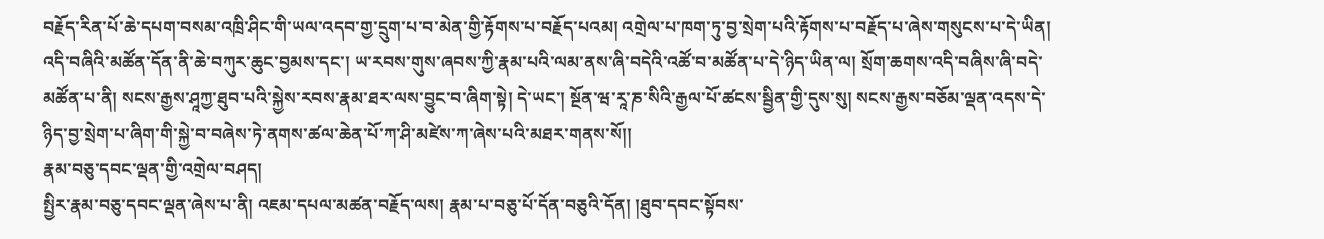བརྗོད་རིན་པོ་ཆེ་དཔག་བསམ་འཁྲི་ཤིང་གི་ཡལ་འདབ་གྱ་དྲུག་པ་བ་མེན་གྱི་རྟོགས་པ་བརྗོད་པའམ། འགྲེལ་པ་ཁག་ཏུ་བྱ་སྲེག་པའི་རྟོགས་པ་བརྗོད་པ་ཞེས་གསུངས་པ་དེ་ཡིན། འདི་བཞིའི་མཚོན་དོན་ནི་ཆེ་བཀུར་ཆུང་བྱམས་དང་། ཡ་རབས་གུས་ཞབས་ཀྱི་རྣམ་པའི་ལམ་ནས་ཞི་བདེའི་འཚོ་བ་མཚོན་པ་དེ་ཉིད་ཡིན་ལ། སྲོག་ཆགས་འདི་བཞིས་ཞི་བདེ་མཚོན་པ་ནི། སངས་རྒྱས་ཤཱཀྱ་ཐུབ་པའི་སྐྱེས་རབས་རྣམ་ཐར་ལས་བྱུང་བ་ཞིག་སྟེ། དེ་ཡང་། སྔོན་ཝ་རཱ་ཎ་སིའི་རྒྱལ་པོ་ཚངས་སྦྱིན་གྱི་དུས་སུ། སངས་རྒྱས་བཅོམ་ལྡན་འདས་དེ་ཉིད་བྱ་སྲེག་པ་ཞིག་གི་སྐྱེ་བ་བཞེས་ཏེ་ནགས་ཚལ་ཆེན་པོ་ཀ་ཤི་མཛེས་ཀ་ཞེས་པའི་མཐར་གནས་སོ།།
རྣམ་བཅུ་དབང་ལྡན་གྱི་འགྲེལ་བཤད།
སྤྱིར་རྣམ་བཅུ་དབང་ལྡན་ཞེས་པ་ནི། འཇམ་དཔལ་མཚན་བརྗོད་ལས། རྣམ་པ་བཅུ་པོ་དོན་བཅུའི་དོན། །ཐུབ་དབང་སྟོབས་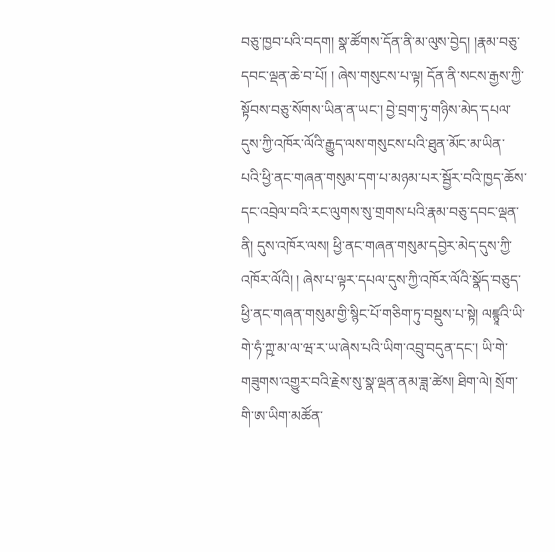བཅུ་ཁྱབ་པའི་བདག། སྣ་ཚོགས་དོན་ནི་མ་ལུས་བྱེད། །རྣམ་བཅུ་དབང་ལྡན་ཆེ་བ་པོ། ། ཞེས་གསུངས་པ་ལྟ། དོན་ནི་སངས་རྒྱས་ཀྱི་སྟོབས་བཅུ་སོགས་ཡིན་ན་ཡང་། བྱེ་བྲག་ཏུ་གཉིས་མེད་དཔལ་དུས་ཀྱི་འཁོར་ལོའི་རྒྱུད་ལས་གསུངས་པའི་ཐུན་མོང་མ་ཡིན་པའི་ཕྱི་ནང་གཞན་གསུམ་དག་པ་མཉམ་པར་སྦྱོར་བའི་ཁྱད་ཆོས་དང་འབྲེལ་བའི་རང་ལུགས་སུ་གྲགས་པའི་རྣམ་བཅུ་དབང་ལྡན་ནི། དུས་འཁོར་ལས། ཕྱི་ནང་གཞན་གསུམ་དབྱེར་མེད་དུས་ཀྱི་འཁོར་ལོའི། ། ཞེས་པ་ལྟར་དཔལ་དུས་ཀྱི་འཁོར་ལོའི་སྣོད་བཅུད་ཕྱི་ནང་གཞན་གསུམ་གྱི་སྙིང་པོ་གཅིག་ཏུ་བསྡུས་པ་སྟེ། ལཛྙཱའི་ཡི་གེ་ཧཾ་ཀྵ་མ་ལ་ཝ་ར་ཡ་ཞེས་པའི་ཡིག་འབྲུ་བདུན་དང་། ཡི་གེ་གཟུགས་འགྱུར་བའི་རྗེས་སུ་སྣ་ལྡན་ནམ་ཟླ་ཚེས། ཐིག་ལེ། སྲོག་གི་ཨ་ཡིག་མཚོན་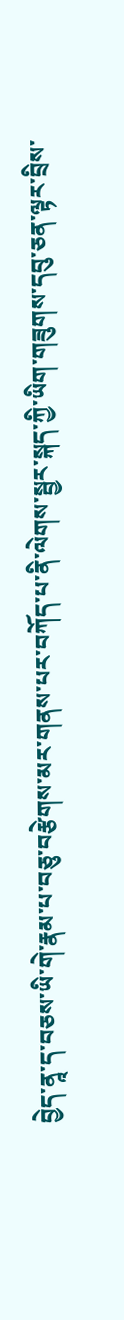བྱེད་ནཱ་ད་བཅས་ཡི་གེ་རྣམ་པ་བཅུ་བརྩེགས་མར་གནས་པར་བཀོད་པ་ནི་ལེགས་སྦྱར་སྐད་ཀྱི་ཡིག་གཟུགས་དབུ་ཅན་ལྟར་བྲིས་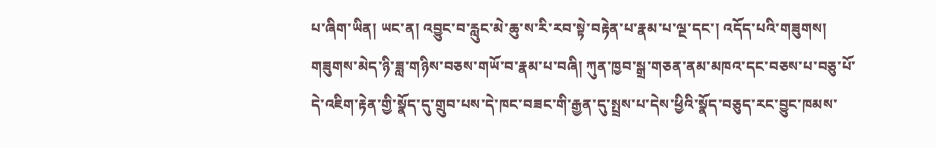པ་ཞིག་ཡིན། ཡང་ན། འབྱུང་བ་རླུང་མེ་ཆུ་ས་རི་རབ་སྟེ་བརྟེན་པ་རྣམ་པ་ལྔ་དང་། འདོད་པའི་གཟུགས། གཟུགས་མེད་ཉི་ཟླ་གཉིས་བཅས་གཡོ་བ་རྣམ་པ་བཞི། ཀུན་ཁྱབ་སྒྲ་གཅན་ནམ་མཁའ་དང་བཅས་པ་བཅུ་པོ་དེ་འཇིག་རྟེན་གྱི་སྣོད་དུ་གྲུབ་པས་དེ་ཁང་བཟང་གི་རྒྱན་དུ་སྤྲས་པ་དེས་ཕྱིའི་སྣོད་བཅུད་རང་བྱུང་ཁམས་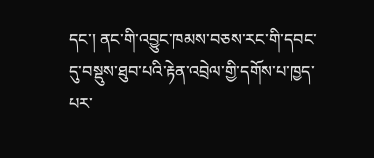དང་། ནང་གི་འབྱུང་ཁམས་བཅས་རང་གི་དབང་དུ་བསྡུས་ཐུབ་པའི་རྟེན་འབྲེལ་གྱི་དགོས་པ་ཁྱད་པར་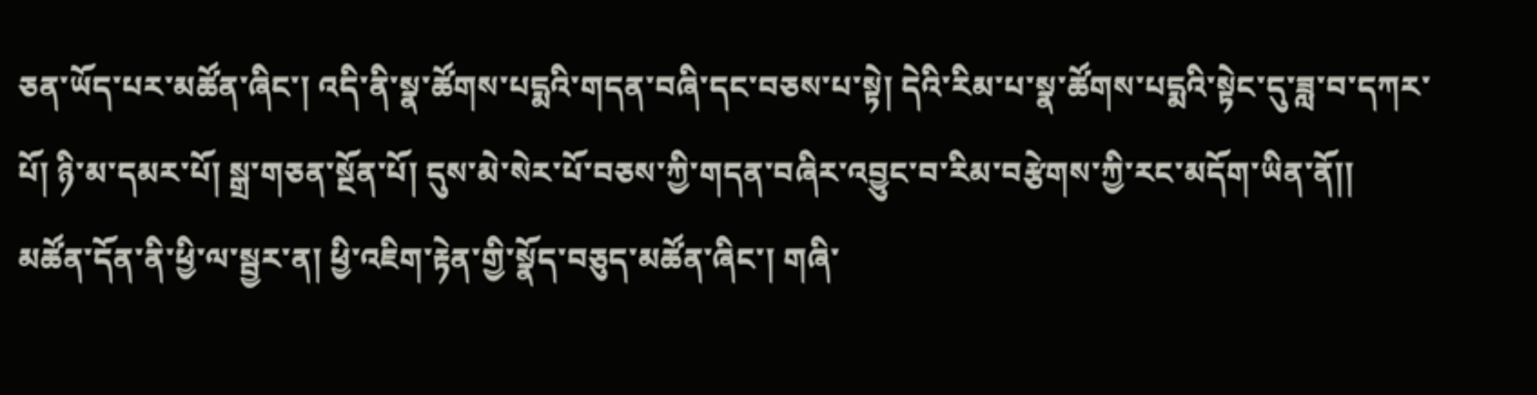ཅན་ཡོད་པར་མཚོན་ཞིང་། འདི་ནི་སྣ་ཚོགས་པདྨའི་གདན་བཞི་དང་བཅས་པ་སྟེ། དེའི་རིམ་པ་སྣ་ཚོགས་པདྨའི་སྟེང་དུ་ཟླ་བ་དཀར་པོ། ཉི་མ་དམར་པོ། སྒྲ་གཅན་སྔོན་པོ། དུས་མེ་སེར་པོ་བཅས་ཀྱི་གདན་བཞིར་འབྱུང་བ་རིམ་བརྩེགས་ཀྱི་རང་མདོག་ཡིན་ནོ།།          མཚོན་དོན་ནི་ཕྱི་ལ་སྦྱར་ན། ཕྱི་འཇིག་རྟེན་གྱི་སྣོད་བཅུད་མཚོན་ཞིང་། གཞི་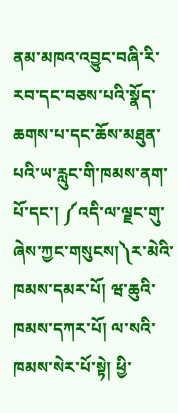ནམ་མཁའ་འབྱུང་བཞི་རི་རབ་དང་བཅས་པའི་སྣོད་ཆགས་པ་དང་ཆོས་མཐུན་པའི་ཡ་རླུང་གི་ཁམས་ནག་པོ་དང་། ༼འདི་ལ་ལྗང་གུ་ཞེས་ཀྱང་གསུངས།༽ར་མེའི་ཁམས་དམར་པོ། ཝ་ཆུའི་ཁམས་དཀར་པོ། ལ་སའི་ཁམས་སེར་པོ་སྟེ། ཕྱི་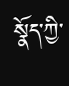སྣོད་ཀྱི་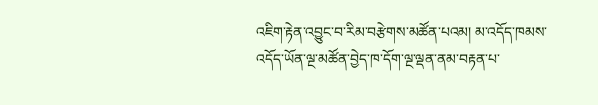འཇིག་རྟེན་འབྱུང་བ་རིམ་བརྩེགས་མཚོན་པའམ། མ་འདོད་ཁམས་འདོད་ཡོན་ལྔ་མཚོན་བྱེད་ཁ་དོག་ལྔ་ལྡན་ནམ་བརྟན་པ་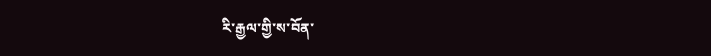རི་རྒྱལ་གྱི་ས་བོན་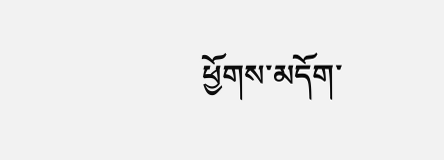ཕྱོགས་མདོག་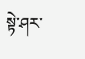སྟེ་ཤར་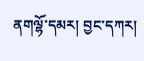ནགལྷོ་དམར། བྱང་དཀར།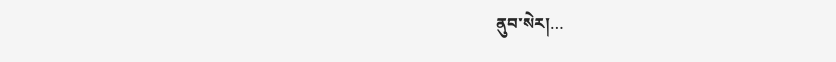ནུབ་སེར།…